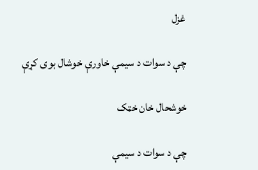غزل

چې د سوات د سيمې خاورې خوشال بوی کړې

خوشحال خان خټک

چې د سوات د سيمې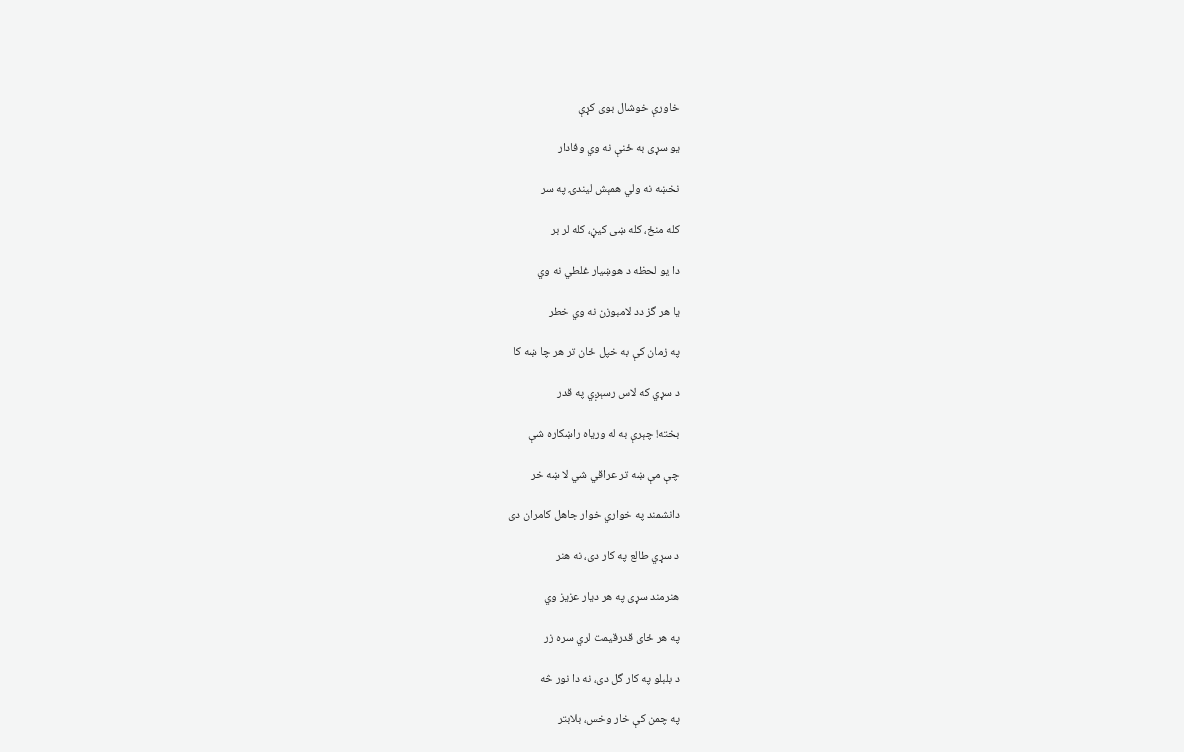خاورې خوشال بوی کړې

يو سړی به ځنې نه وي وفادار

نخښه نه ولي همېش ليندۍ په سر

کله منځ، کله ښی کيڼ، کله لر بر

دا يو لحظه د هوښيار غلطي نه وي

يا هر گز دد لامبوزن نه وي خطر

په زمان کې به خپل ځان تر هر چا ښه کا

د سړي که لاس رسېږي په قدر

بخته! چېرې به له ورياه راښکاره شې

چې مې ښه تر عراقي شي لا ښه خر

دانشمند په خواري خوار جاهل کامران دی

د سړي طالع په کار دی، نه هنر

هنرمند سړی په هر ديار عزيز وي

په هر ځای قدرقيمت لري سره زر

د بلبلو په کار گل دی، نه دا نور څه

په چمن کې خار وخس، بلابتر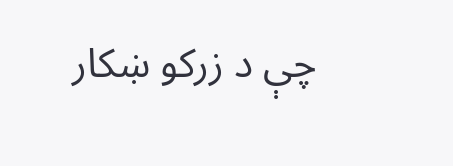چې د زرکو ښکار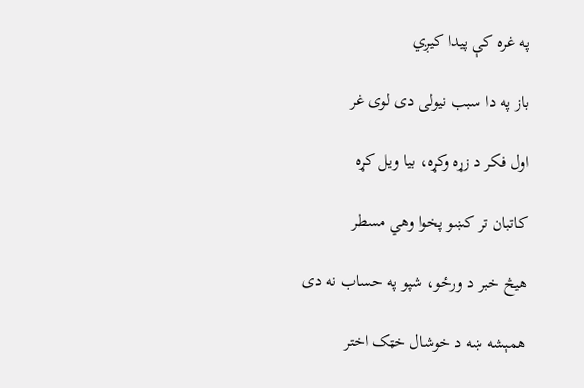په غره کې پيدا کيږي

باز په دا سبب نيولی دی لوی غر

اول فکر د زړه وکړه، بيا ويل کړه

کاتبان تر کښو پخوا وهي مسطر

هيڅ خبر د ورځو، شپو په حساب نه دی

همېشه ښه د خوشال خټک اختر